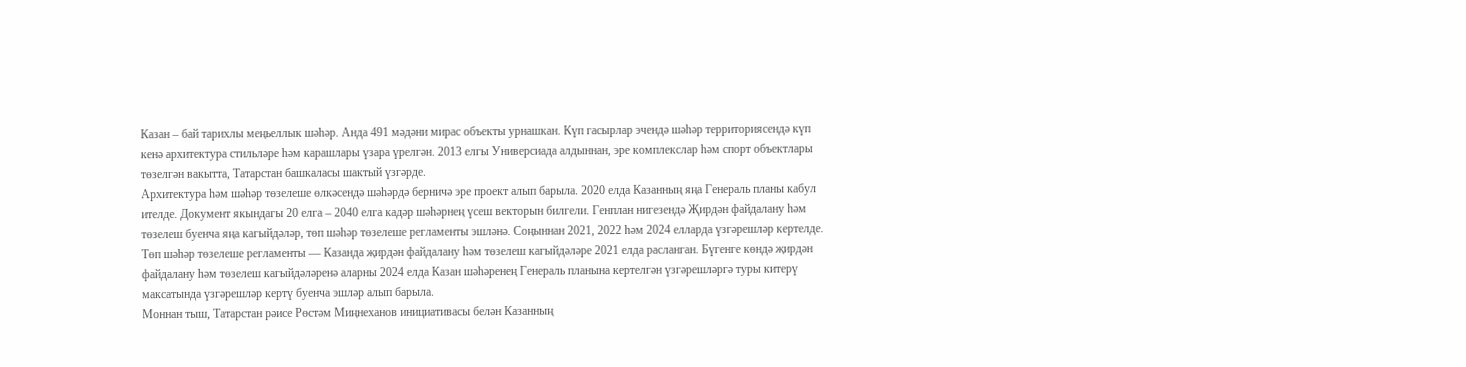Казан – бай тарихлы меңьеллык шәһәр. Анда 491 мәдәни мирас объекты урнашкан. Күп гасырлар эчендә шәһәр территориясендә күп кенә архитектура стильләре һәм карашлары үзара үрелгән. 2013 елгы Универсиада алдыннан, эре комплекслар һәм спорт объектлары төзелгән вакытта, Татарстан башкаласы шактый үзгәрде.
Архитектура һәм шәһәр төзелеше өлкәсендә шәһәрдә берничә эре проект алып барыла. 2020 елда Казанның яңа Генераль планы кабул ителде. Документ якындагы 20 елга – 2040 елга кадәр шәһәрнең үсеш векторын билгели. Генплан нигезендә Җирдән файдалану һәм төзелеш буенча яңа кагыйдәләр, төп шәһәр төзелеше регламенты эшләнә. Соңыннан 2021, 2022 һәм 2024 елларда үзгәрешләр кертелде. Төп шәһәр төзелеше регламенты — Казанда җирдән файдалану һәм төзелеш кагыйдәләре 2021 елда расланган. Бүгенге көндә җирдән файдалану һәм төзелеш кагыйдәләренә аларны 2024 елда Казан шәһәренең Генераль планына кертелгән үзгәрешләргә туры китерү максатында үзгәрешләр кертү буенча эшләр алып барыла.
Моннан тыш, Татарстан рәисе Рөстәм Миңнеханов инициативасы белән Казанның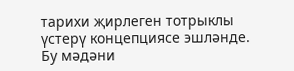тарихи җирлеген тотрыклы үстерү концепциясе эшләнде. Бу мәдәни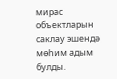мирас объектларын саклау эшендә мөһим адым булды.